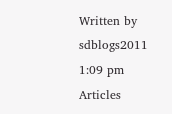Written by sdblogs2011 1:09 pm Articles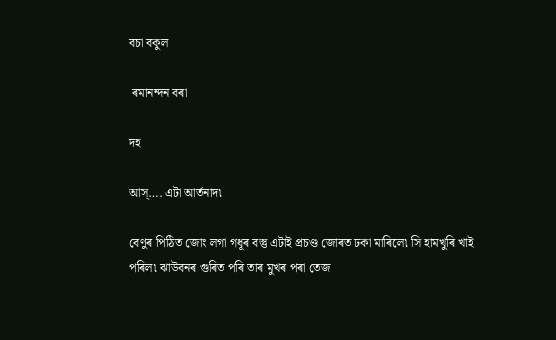বচা বকুল

 ৰমানন্দন বৰা

দহ

আস্‌…. এটা আৰ্তনাদ৷

বেণুৰ পিঠিত জোং লগা গধূৰ বস্তু এটাই প্ৰচণ্ড জোৰত ঢকা মাৰিলে৷ সি হামখুৰি খাই পৰিল৷ ঝাউবনৰ গুৰিত পৰি তাৰ মুখৰ পৰা তেজ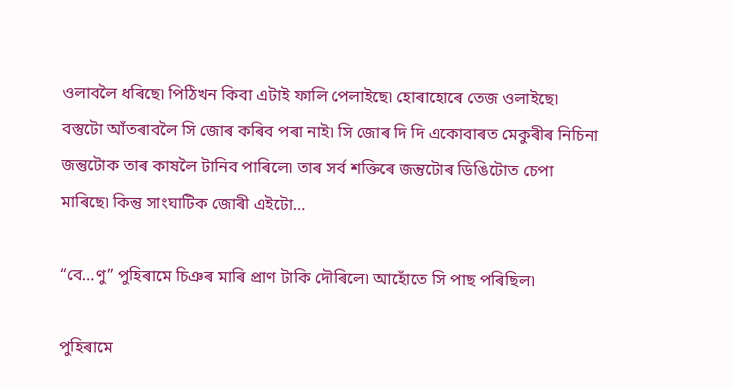ওলাবলৈ ধৰিছে৷ পিঠিখন কিবা এটাই ফালি পেলাইছে৷ হোৰাহোৰে তেজ ওলাইছে৷ বস্তুটো আঁতৰাবলৈ সি জোৰ কৰিব পৰা নাই৷ সি জোৰ দি দি একোবাৰত মেকুৰীৰ নিচিনা জন্তুটোক তাৰ কাষলৈ টানিব পাৰিলে৷ তাৰ সৰ্ব শক্তিৰে জন্তুটোৰ ডিঙিটোত চেপা মাৰিছে৷ কিন্তু সাংঘাটিক জোৰী এইটো…

“বে…ণু” পুহিৰামে চিঞৰ মাৰি প্ৰাণ টাকি দৌৰিলে৷ আহোঁতে সি পাছ পৰিছিল৷

পুহিৰামে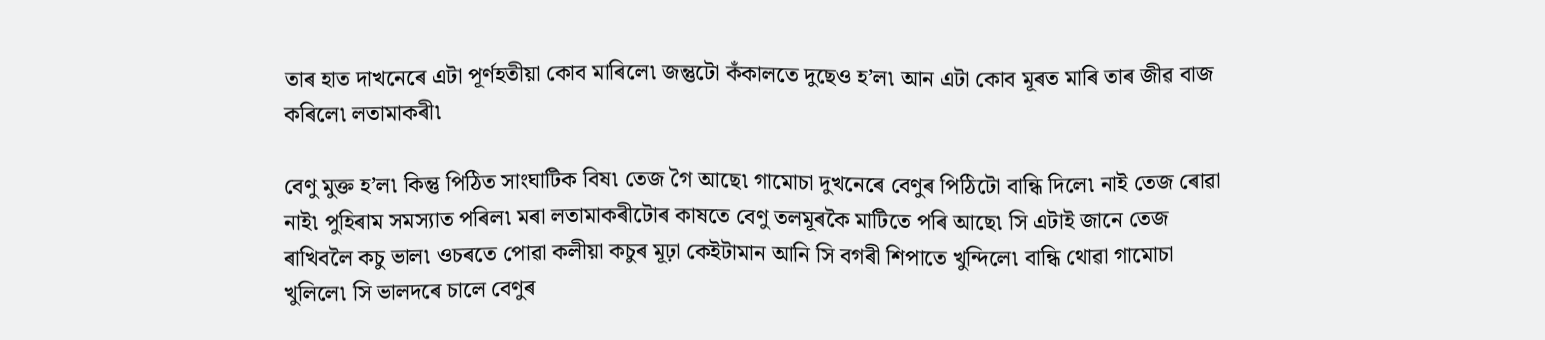তাৰ হাত দাখনেৰে এটা পূৰ্ণহতীয়া কোব মাৰিলে৷ জন্তুটো কঁকালতে দুছেও হ’ল৷ আন এটা কোব মূৰত মাৰি তাৰ জীৱ বাজ কৰিলে৷ লতামাকৰী৷

বেণু মুক্ত হ’ল৷ কিন্তু পিঠিত সাংঘাটিক বিষ৷ তেজ গৈ আছে৷ গামোচা দুখনেৰে বেণুৰ পিঠিটো বান্ধি দিলে৷ নাই তেজ ৰোৱা নাই৷ পুহিৰাম সমস্যাত পৰিল৷ মৰা লতামাকৰীটোৰ কাষতে বেণু তলমূৰকৈ মাটিতে পৰি আছে৷ সি এটাই জানে তেজ ৰাখিবলৈ কচু ভাল৷ ওচৰতে পোৱা কলীয়া কচুৰ মূঢ়া কেইটামান আনি সি বগৰী শিপাতে খুন্দিলে৷ বান্ধি থোৱা গামোচা খুলিলে৷ সি ভালদৰে চালে বেণুৰ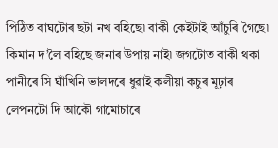পিঠিত বাঘটোৰ ছটা নখ বহিছে৷ বাকী কেইটাই আঁচুৰি গৈছে৷ কিমান দ’লৈ বহিছে জনাৰ উপায় নাই৷ জগটোত বাকী থকা পানীৰে সি ঘাঁখিনি ভালদৰে ধুৱাই কলীয়া কচুৰ মূঢ়াৰ লেপনটো দি আকৌ গামোচাৰে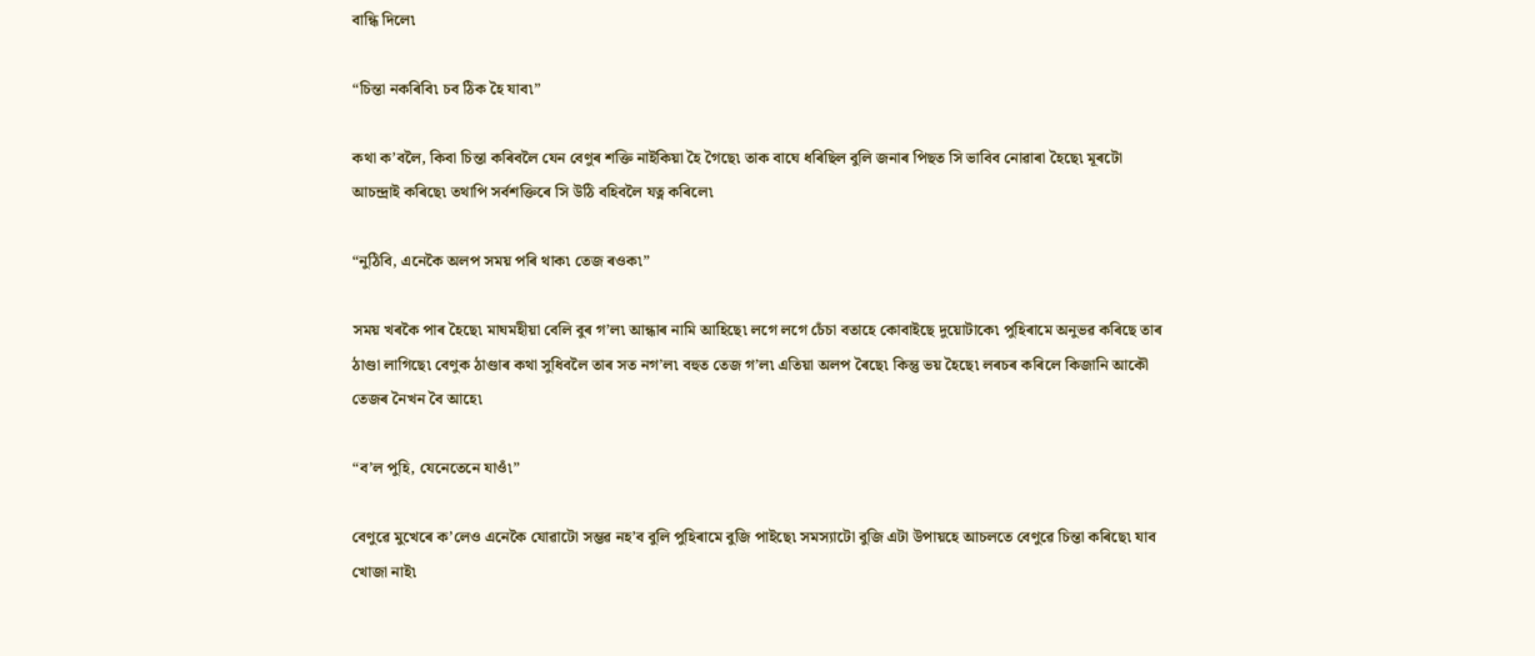বান্ধি দিলে৷

“চিন্তা নকৰিবি৷ চব ঠিক হৈ যাব৷”

কথা ক’বলৈ, কিবা চিন্তা কৰিবলৈ যেন বেণুৰ শক্তি নাইকিয়া হৈ গৈছে৷ তাক বাঘে ধৰিছিল বুলি জনাৰ পিছত সি ভাবিব নোৱাৰা হৈছে৷ মূৰটো আচন্দ্ৰাই কৰিছে৷ তথাপি সৰ্বশক্তিৰে সি উঠি বহিবলৈ যত্ন কৰিলে৷

“নুঠিবি, এনেকৈ অলপ সময় পৰি থাক৷ তেজ ৰওক৷”

সময় খৰকৈ পাৰ হৈছে৷ মাঘমহীয়া বেলি বুৰ গ’ল৷ আন্ধাৰ নামি আহিছে৷ লগে লগে চেঁচা বতাহে কোবাইছে দুয়োটাকে৷ পুহিৰামে অনুভৱ কৰিছে তাৰ ঠাণ্ডা লাগিছে৷ বেণুক ঠাণ্ডাৰ কথা সুধিবলৈ তাৰ সত নগ’ল৷ বহুত তেজ গ’ল৷ এতিয়া অলপ ৰৈছে৷ কিন্তু ভয় হৈছে৷ লৰচৰ কৰিলে কিজানি আকৌ তেজৰ নৈখন বৈ আহে৷

“ব’ল পুহি, যেনেতেনে যাওঁ৷”

বেণুৱে মুখেৰে ক’লেও এনেকৈ যোৱাটো সম্ভৱ নহ’ব বুলি পুহিৰামে বুজি পাইছে৷ সমস্যাটো বুজি এটা উপায়হে আচলতে বেণুৱে চিন্তা কৰিছে৷ যাব খোজা নাই৷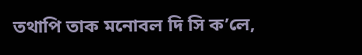তথাপি তাক মনোবল দি সি ক’লে,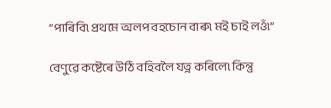“পাৰিবি৷ প্ৰথমে অলপ বহচোন বাৰু৷ মই চাই লওঁ৷”

বেণুৱে কষ্টেৰে উঠি বহিবলৈ যত্ন কৰিলে৷ কিন্তু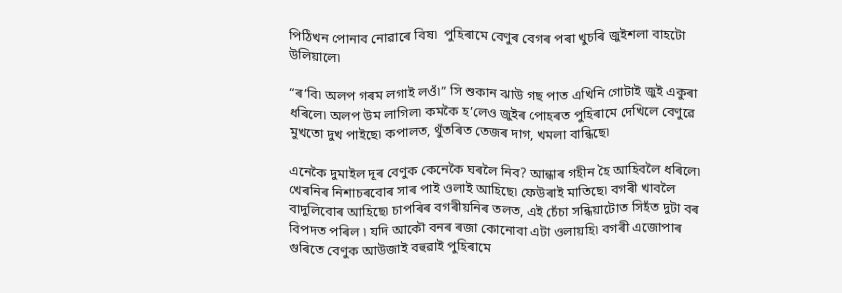পিঠিখন পোনাব নোৱাৰে বিষ৷  পুহিৰামে বেণুৰ বেগৰ পৰা খুচৰি জুইশলা বাহটো উলিয়ালে৷

“ৰ’বি৷ অলপ গৰম লগাই লওঁ৷” সি শুকান ঝাউ গছ পাত এখিনি গোটাই জুই একুৰা ধৰিলে৷ অলপ উম লাগিল৷ কমকৈ হ’লেও জুইৰ পোহৰত পুহিৰামে দেখিলে বেণুৱে মুখতো দুখ পাইছে৷ কপালত, থুঁতৰিত তেজৰ দাগ, খমলা বান্ধিছে৷

এনেকৈ দুমাইল দূৰ বেণুক কেনেকৈ ঘৰলৈ নিব? আন্ধাৰ গহীন হৈ আহিবলৈ ধৰিলে৷ খেৰনিৰ নিশাচৰবোৰ সাৰ পাই ওলাই আহিছে৷ ফেউৰাই মাতিছে৷ বগৰী খাবলৈ বাদুলিবোৰ আহিছে৷ চাপৰিৰ বগৰীয়নিৰ তলত, এই চেঁচা সন্ধিয়াটোত সিহঁত দুটা বৰ বিপদত পৰিল ৷ যদি আকৌ বনৰ ৰজা কোনোবা এটা ওলায়হি৷ বগৰী এজোপাৰ গুৰিতে বেণুক আউজাই বহুৱাই পুহিৰামে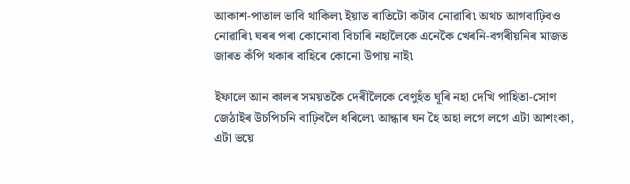আকাশ-পাতাল ভাবি থাকিল৷ ইয়াত ৰাতিটো কটাব নোৱাৰি৷ অথচ আগবাঢ়িবও নোৱাৰি৷ ঘৰৰ পৰা কোনোবা বিচাৰি নহালৈকে এনেকৈ খেৰনি-বগৰীয়নিৰ মাজত জাৰত কঁপি থকাৰ বাহিৰে কোনো উপায় নাই৷

ইফালে আন কালৰ সময়তকৈ দেৰীলৈকে বেণুহঁত ঘূৰি নহা দেখি পাহিতা-সোণ জেঠাইৰ উচপিচনি বাঢ়িবলৈ ধৰিলে৷ আন্ধাৰ ঘন হৈ অহা লগে লগে এটা আশংকা, এটা ভয়ে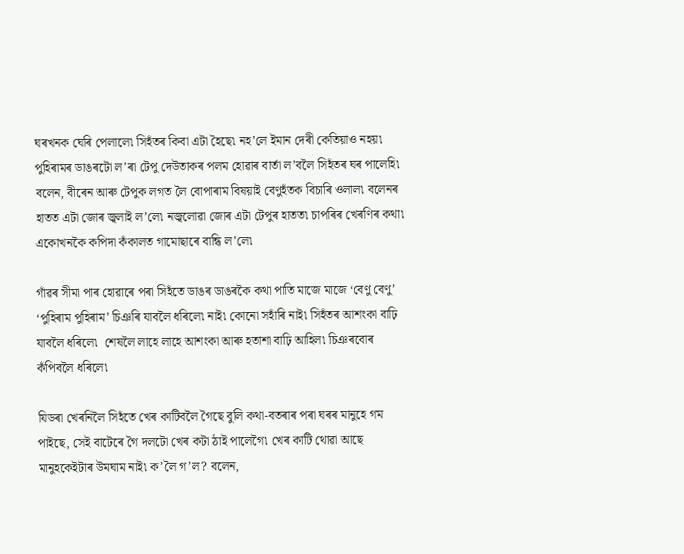ঘৰখনক ঘেৰি পেলালে৷ সিহঁতৰ কিবা এটা হৈছে৷ নহ’লে ইমান দেৰী কেতিয়াও নহয়৷ পুহিৰামৰ ডাঙৰটো ল’ৰা টেপু দেউতাকৰ পলম হোৱাৰ বাৰ্তা ল’বলৈ সিহঁতৰ ঘৰ পালেহি৷ বলেন, বীৰেন আৰু টেপুক লগত লৈ বোপাৰাম বিষয়াই বেণুহঁতক বিচাৰি ওলাল৷ বলেনৰ হাতত এটা জোৰ জ্বলাই ল’লে৷ নজ্বলোৱা জোৰ এটা টেপুৰ হাতত৷ চাপৰিৰ খেৰণিৰ কথা৷ একোখনকৈ কপিদা কঁকালত গামোছাৰে বান্ধি ল’লে৷

গাঁৱৰ সীমা পাৰ হোৱাৰে পৰা সিহঁতে ডাঙৰ ডাঙৰকৈ কথা পাতি মাজে মাজে ‘বেণু বেণু’ ‘পুহিৰাম পুহিৰাম’ চিঞৰি যাবলৈ ধৰিলে৷ নাই৷ কোনো সহাঁৰি নাই৷ সিহঁতৰ আশংকা বাঢ়ি যাবলৈ ধৰিলে৷  শেষলৈ লাহে লাহে আশংকা আৰু হতাশা বাঢ়ি আহিল৷ চিঞৰবোৰ কঁপিবলৈ ধৰিলে৷

যিডৰা খেৰনিলৈ সিহঁতে খেৰ কাটিবলৈ গৈছে বুলি কথা-বতৰাৰ পৰা ঘৰৰ মানুহে গম পাইছে, সেই বাটেৰে গৈ দলটো খেৰ কটা ঠাই পালেগৈ৷ খেৰ কাটি থোৱা আছে মানুহকেইটাৰ উমঘাম নাই৷ ক’লৈ গ’ল? বলেন,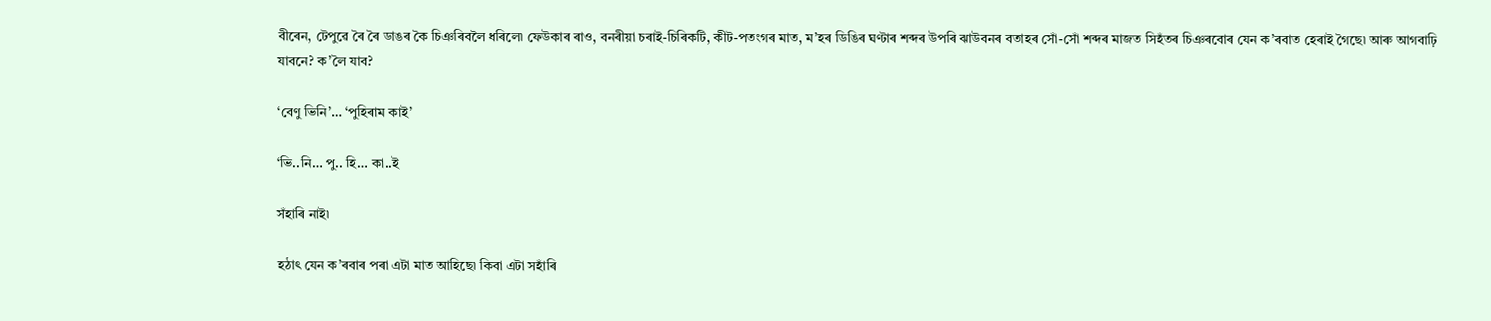বীৰেন, টেপুৱে ৰৈ ৰৈ ডাঙৰ কৈ চিঞৰিবলৈ ধৰিলে৷ ফেউকাৰ ৰাও, বনৰীয়া চৰাই-চিৰিকটি, কীট-পতংগৰ মাত, ম’হৰ ডিঙিৰ ঘণ্টাৰ শব্দৰ উপৰি ঝাউবনৰ বতাহৰ সোঁ-সোঁ শব্দৰ মাজত সিহঁতৰ চিঞৰবোৰ যেন ক’ৰবাত হেৰাই গৈছে৷ আৰু আগবাঢ়ি যাবনে? ক’লৈ যাব?

‘বেণু ভিনি’… ‘পুহিৰাম কাই’

‘ভি..নি… পু.. হি… কা..ই

সঁহাৰি নাই৷

হঠাৎ যেন ক’ৰবাৰ পৰা এটা মাত আহিছে৷ কিবা এটা সহাঁৰি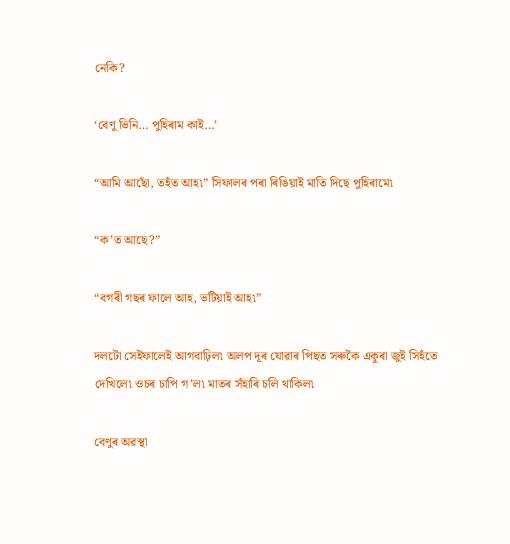নেকি?

‘বেণু ভিনি… পুহিৰাম কাই…’

“আমি আছোঁ, তহঁত আহ৷” সিফালৰ পৰা ৰিঙিয়াই মাতি দিছে পুহিৰামে৷

“ক’ত আছে?”

“বগৰী গছৰ ফালে আহ, ভটিয়াই আহ৷”

দলটো সেইফালেই আগবাঢ়িল৷ অলপ দূৰ যোৱাৰ পিছত সৰুকৈ একুৰা জুই সিহঁতে দেখিলে৷ ওচৰ চাপি গ’ল৷ মাতৰ সঁহাৰি চলি থাকিল৷

বেণুৰ অৱস্থা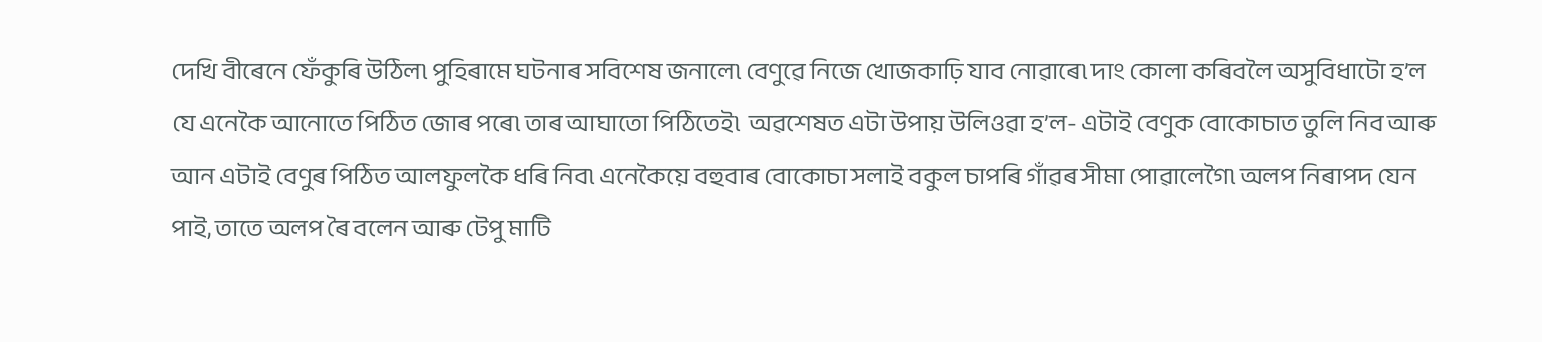দেখি বীৰেনে ফেঁকুৰি উঠিল৷ পুহিৰামে ঘটনাৰ সবিশেষ জনালে৷ বেণুৱে নিজে খোজকাঢ়ি যাব নোৱাৰে৷ দাং কোলা কৰিবলৈ অসুবিধাটো হ’ল যে এনেকৈ আনোতে পিঠিত জোৰ পৰে৷ তাৰ আঘাতো পিঠিতেই৷  অৱশেষত এটা উপায় উলিওৱা হ’ল- এটাই বেণুক বোকোচাত তুলি নিব আৰু আন এটাই বেণুৰ পিঠিত আলফুলকৈ ধৰি নিব৷ এনেকৈয়ে বহুবাৰ বোকোচা সলাই বকুল চাপৰি গাঁৱৰ সীমা পোৱালেগৈ৷ অলপ নিৰাপদ যেন পাই, তাতে অলপ ৰৈ বলেন আৰু টেপু মাটি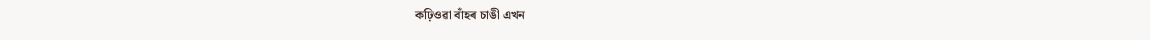কঢ়িওৱা বাঁহৰ চাঙী এখন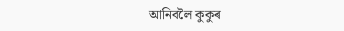আনিবলৈ কুকুৰ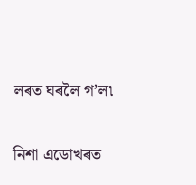লৰত ঘৰলৈ গ’ল৷

নিশা এডোখৰত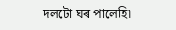দলটো ঘৰ পালেহি৷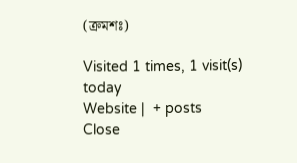(ক্ৰমশঃ)

Visited 1 times, 1 visit(s) today
Website |  + posts
Close